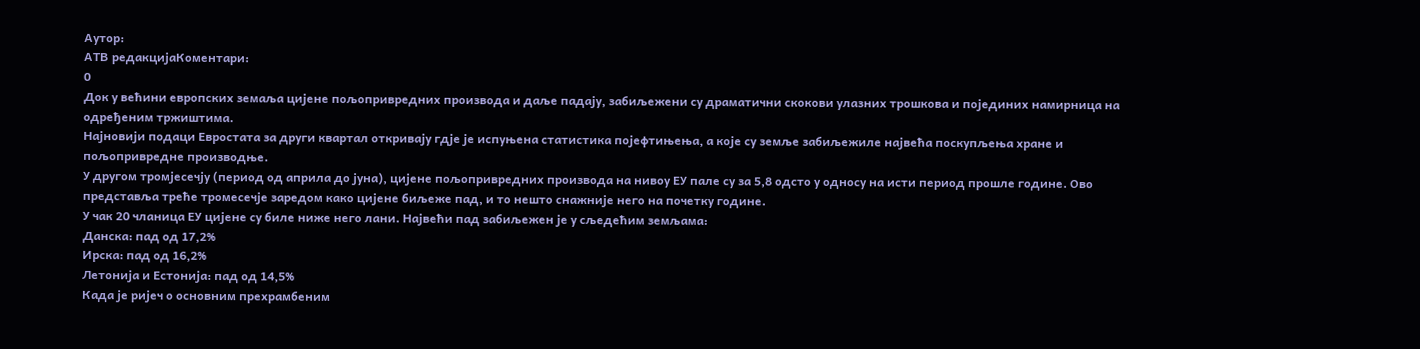Аутор:
АТВ редакцијаКоментари:
0
Док у већини европских земаља цијене пољопривредних производа и даље падају, забиљежени су драматични скокови улазних трошкова и појединих намирница на одређеним тржиштима.
Најновији подаци Евростата за други квартал откривају гдје је испуњена статистика појефтињења, а које су земље забиљежиле највећа поскупљења хране и пољопривредне производње.
У другом тромјесечју (период од априла до јуна), цијене пољопривредних производа на нивоу ЕУ пале су за 5,8 одсто у односу на исти период прошле године. Ово представља треће тромесечје заредом како цијене биљеже пад, и то нешто снажније него на почетку године.
У чак 20 чланица ЕУ цијене су биле ниже него лани. Највећи пад забиљежен је у сљедећим земљама:
Данска: пад од 17,2%
Ирска: пад од 16,2%
Летонија и Естонија: пад од 14,5%
Када је ријеч о основним прехрамбеним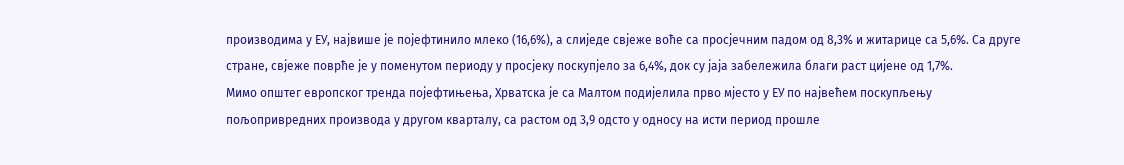производима у ЕУ, највише је појефтинило млеко (16,6%), а слиједе свјеже воће са просјечним падом од 8,3% и житарице са 5,6%. Са друге стране, свјеже поврће је у поменутом периоду у просјеку поскупјело за 6,4%, док су јаја забележила благи раст цијене од 1,7%.
Мимо општег европског тренда појефтињења, Хрватска је са Малтом подијелила прво мјесто у ЕУ по највећем поскупљењу пољопривредних производа у другом кварталу, са растом од 3,9 одсто у односу на исти период прошле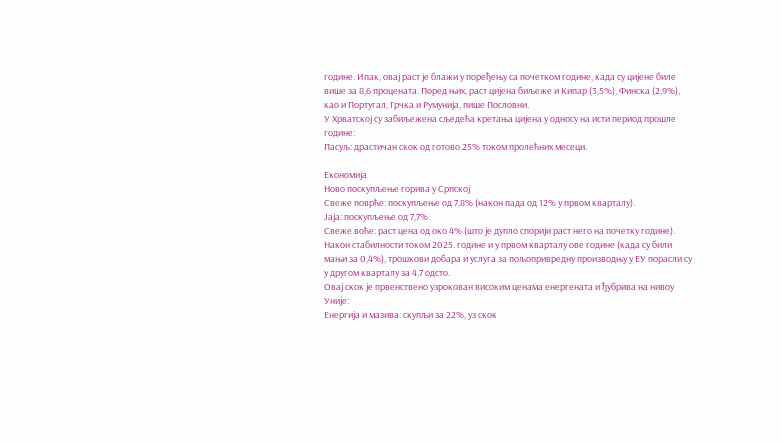године. Ипак, овај раст је блажи у поређењу са почетком године, када су цијене биле више за 8,6 процената. Поред њих, раст цијена биљеже и Кипар (3,5%), Финска (2,9%), као и Португал, Грчка и Румунија, пише Пословни.
У Хрватској су забиљежена сљедећа кретања цијена у односу на исти период прошле године:
Пасуљ: драстичан скок од готово 25% током пролећних месеци.

Економија
Ново поскупљење горива у Српској
Свеже поврће: поскупљење од 7,8% (након пада од 12% у првом кварталу).
Јаја: поскупљење од 7,7%.
Свеже воће: раст цена од око 4% (што је дупло спорији раст него на почетку године).
Након стабилности током 2025. године и у првом кварталу ове године (када су били мањи за 0,4%), трошкови добара и услуга за пољопривредну производњу у ЕУ порасли су у другом кварталу за 4,7 одсто.
Овај скок је првенствено узрокован високим ценама енергената и ђубрива на нивоу Уније:
Енергија и мазива: скупљи за 22%, уз скок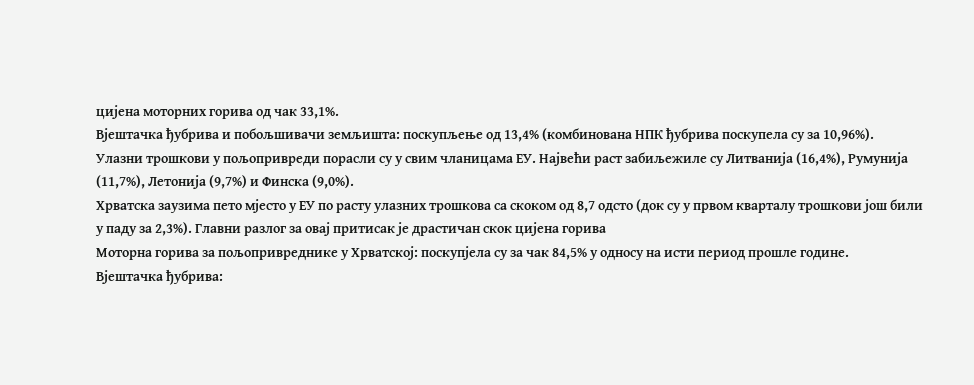цијена моторних горива од чак 33,1%.
Вјештачка ђубрива и побољшивачи земљишта: поскупљење од 13,4% (комбинована НПК ђубрива поскупела су за 10,96%).
Улазни трошкови у пољопривреди порасли су у свим чланицама ЕУ. Највећи раст забиљежиле су Литванија (16,4%), Румунија (11,7%), Летонија (9,7%) и Финска (9,0%).
Хрватска заузима пето мjесто у ЕУ по расту улазних трошкова са скоком од 8,7 одсто (док су у првом кварталу трошкови још били у паду за 2,3%). Главни разлог за овај притисак је драстичан скок цијена горива
Моторна горива за пољопривреднике у Хрватској: поскупјела су за чак 84,5% у односу на исти период прошле године.
Вјештачка ђубрива: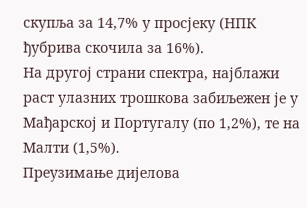скупља за 14,7% у просјеку (НПК ђубрива скочила за 16%).
На другој страни спектра, најблажи раст улазних трошкова забиљежен је у Мађарској и Португалу (по 1,2%), те на Малти (1,5%).
Преузимање дијелова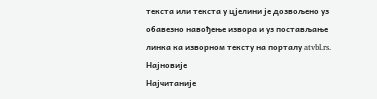текста или текста у цјелини је дозвољено уз обавезно навођење извора и уз постављање линка ка изворном тексту на порталу atvbl.rs.
Најновије
Најчитаније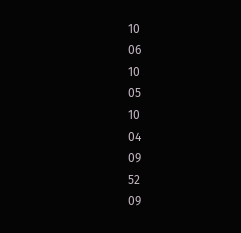10
06
10
05
10
04
09
52
09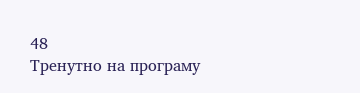48
Тренутно на програму